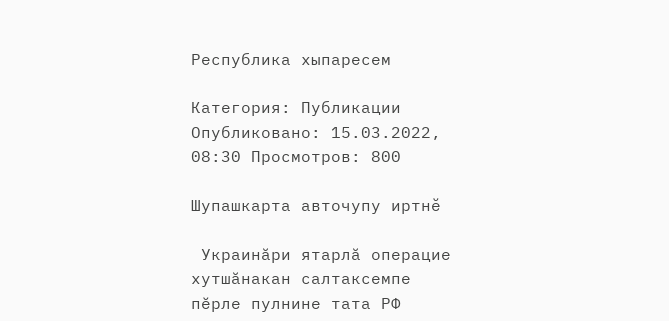Республика хыпаресем

Категория: Публикации Опубликовано: 15.03.2022, 08:30 Просмотров: 800

Шупашкарта авточупу иртнӗ

 Украинăри ятарлă операцие хутшăнакан салтаксемпе пĕрле пулнине тата РФ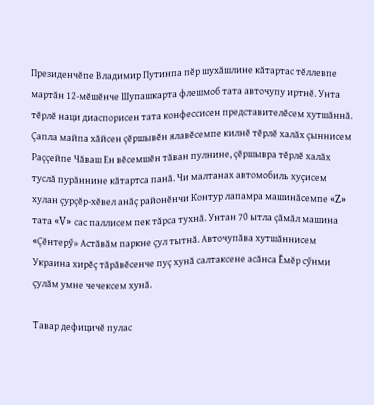Президенчĕпе Владимир Путинпа пĕр шухăшлине кăтартас тĕллевпе мартăн 12-мĕшĕнче Шупашкарта флешмоб тата авточупу иртнĕ. Унта тĕрлĕ наци диаспорисен тата конфессисен представителĕсем хутшăннă. Çапла майпа хăйсен çĕршывĕн ялавĕсемпе килнĕ тĕрлĕ халăх çыннисем Раççейпе Чăваш Ен вĕсемшĕн тăван пулнине, çĕршывра тĕрлĕ халăх туслă пурăннине кăтартса панă. Чи малтанах автомобиль хуçисем хулан çурçĕр-хĕвел анăç районĕнчи Контур лапамра машинăсемпе «Z» тата «V» сас паллисем пек тăрса тухнă. Унтан 70 ытла çăмăл машина «Çĕнтерӳ» Астăвăм паркне çул тытнă. Авточупăва хутшăннисем Украина хирĕç тăрăвĕсенче пуç хунă салтаксене асăнса Ĕмĕр сӳнми çулăм умне чечексем хунă.

Тавар дефицичĕ пулас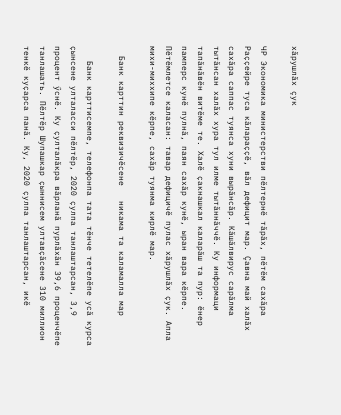хăрушлăх çук

ЧР Экономика министерстви пӗлтернӗ тӑрӑх, пӗтӗм сахӑра Раҫҫейре туса кӑлараҫҫӗ, вӑл дефицит мар. Çавна май халăх сахăра саппас туянса хуни вырăнсăр. Кӑшӑлвирус сарӑлма тытӑнсан халӑх хура тул илме тытӑннӑччӗ. Ку информаци тапӑнӑвӗн витӗме те. Халӗ ҫакнашкал каларӑш та пур: ӗнер памперс кунӗ пулнӑ, паян сахӑр кунӗ, ыран вара кӗрпе. Пӗтӗмлетсе каласан: тавар дефицичӗ пулас хӑрушлӑх ҫук. Апла михи-миххипе кӗрпе, сахӑр туянма кирлӗ мар.

  Банк карттин реквизичĕсене   никама та каламалла мар

   Банк карттисемпе, телефонпа тата тӗнче тетелӗпе усӑ курса ҫынсене улталасси пӗлтӗр, 2020 ҫулпа танлаштарсан, 3,9 процент ӳснӗ. Ку ҫулталӑкра вӑрланӑ пурлӑхӑн 39,6 проценчӗпе танлашать. Пӗлтӗр Шупашкар ҫыннисем ултавҫӑсене 310 миллион тенкӗ куҫарса панӑ. Ку, 2020 ҫулпа танлаштарсан, икӗ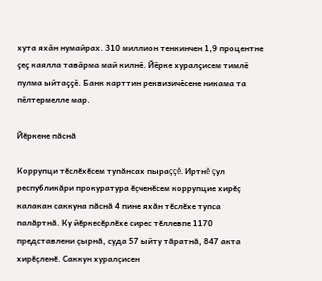хута яхӑн нумайрах. 310 миллион тенкинчен 1,9 процентне ҫеҫ каялла тавӑрма май килнӗ. Йӗрке хуралҫисем тимлӗ пулма ыйтаҫҫӗ. Банк карттин реквизичӗсене никама та пӗлтермелле мар.

Йĕркене пăснă

Коррупци тĕслĕхĕсем тупăнсах пыраççĕ. Иртнĕ çул республикăри прокуратура ĕçченĕсем коррупцие хирĕç калакан саккуна пăснă 4 пине яхăн тĕслĕхе тупса палăртнă. Ку йĕркесĕрлĕхе сирес тĕллевпе 1170 представлени çырнă, суда 57 ыйту тăратнă, 847 акта хирĕçленĕ. Саккун хуралçисен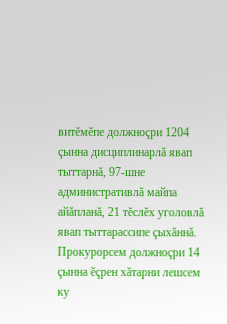витĕмĕпе должноçри 1204 çынна дисциплинарлă явап тыттарнă, 97-шне административлă майпа айăпланă, 21 тĕслĕх уголовлă явап тыттарассипе çыхăннă. Прокурорсем должноçри 14 çынна ĕçрен хăтарни лешсем ку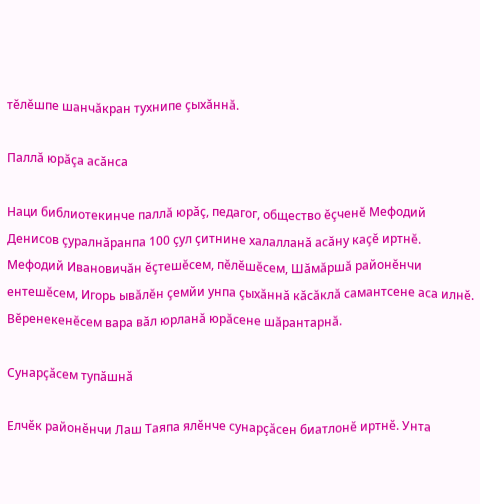тĕлĕшпе шанчăкран тухнипе çыхăннă.

Паллă юрăçа асăнса

Наци библиотекинче паллă юрăç, педагог, общество ĕçченĕ Мефодий Денисов çуралнăранпа 100 çул çитнине халалланă асăну каçĕ иртнĕ. Мефодий Ивановичăн ĕçтешĕсем, пĕлĕшĕсем, Шăмăршă районĕнчи ентешĕсем, Игорь ывăлĕн çемйи унпа çыхăннă кăсăклă самантсене аса илнĕ. Вĕренекенĕсем вара вăл юрланă юрăсене шăрантарнă.

Сунарҫӑсем тупӑшнӑ

Елчӗк районӗнчи Лаш Таяпа ялӗнче сунарҫӑсен биатлонӗ иртнӗ. Унта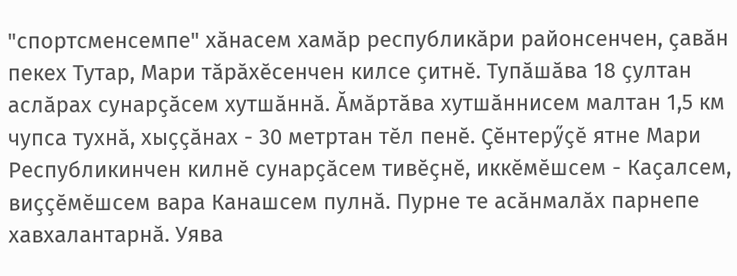"спортсменсемпе" хӑнасем хамӑр республикӑри районсенчен, ҫавӑн пекех Тутар, Мари тӑрӑхӗсенчен килсе ҫитнӗ. Тупӑшӑва 18 ҫултан аслӑрах сунарҫӑсем хутшӑннӑ. Ăмӑртӑва хутшӑннисем малтан 1,5 км чупса тухнӑ, хыҫҫӑнах - 30 метртан тӗл пенӗ. Ҫӗнтерӳҫӗ ятне Мари Республикинчен килнӗ сунарҫӑсем тивӗҫнӗ, иккӗмӗшсем - Каҫалсем, виҫҫӗмӗшсем вара Канашсем пулнӑ. Пурне те асӑнмалӑх парнепе хавхалантарнӑ. Уява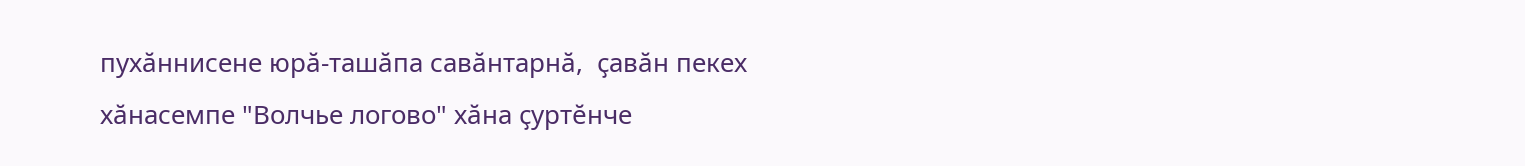пухӑннисене юрӑ-ташӑпа савӑнтарнӑ,  ҫавӑн пекех хӑнасемпе "Волчье логово" хӑна ҫуртӗнче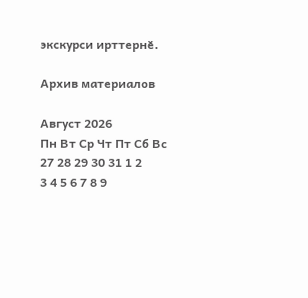экскурси ирттернӗ.

Архив материалов

Август 2026
Пн Вт Ср Чт Пт Сб Вс
27 28 29 30 31 1 2
3 4 5 6 7 8 9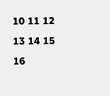10 11 12 13 14 15 16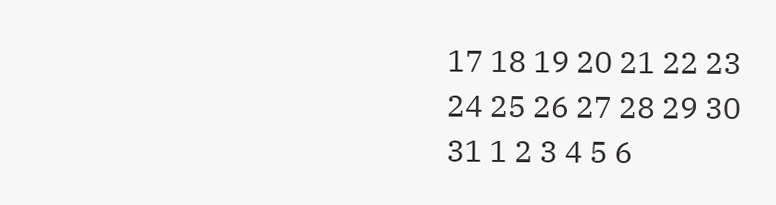17 18 19 20 21 22 23
24 25 26 27 28 29 30
31 1 2 3 4 5 6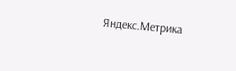Яндекс.Метрика